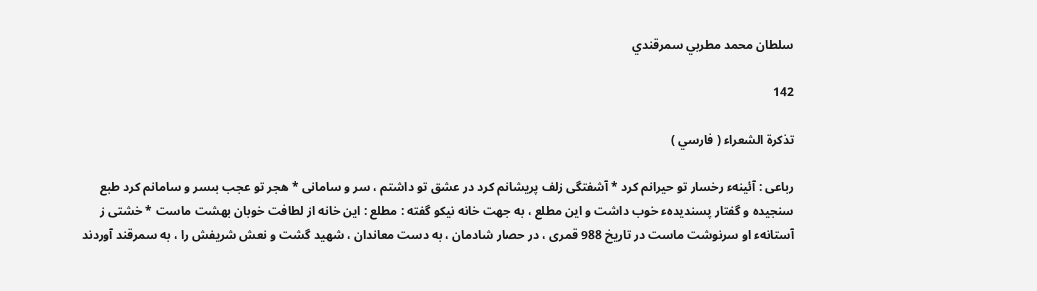سلطان محمد مطربي سمرقندي

142

تذكرة الشعراء ( فارسي )

رباعى : آئينهء رخسار تو حيرانم كرد * آشفتگى زلف پريشانم كرد در عشق تو داشتم ، سر و سامانى * هجر تو عجب بىسر و سامانم كرد طبع سنجيده و گفتار پسنديدهء خوب داشت و اين مطلع ، به جهت خانه نيكو گفته : مطلع : اين خانه از لطافت خوبان بهشت ماست * خشتى ز آستانهء او سرنوشت ماست در تاريخ 988 قمرى ، در حصار شادمان ، به دست معاندان ، شهيد گشت و نعش شريفش را ، به سمرقند آوردند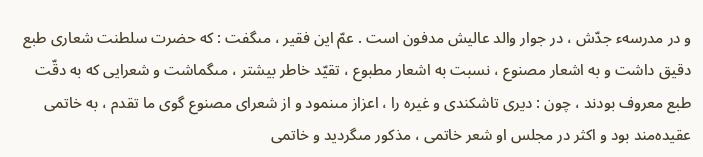و در مدرسهء جدّش ، در جوار والد عاليش مدفون است . عمّ اين فقير ، مىگفت : كه حضرت سلطنت شعارى طبع دقيق داشت و به اشعار مصنوع ، نسبت به اشعار مطبوع ، تقيّد خاطر بيشتر ، مىگماشت و شعرايى كه به دقّت طبع معروف بودند ، چون : ديرى تاشكندى و غيره را ، اعزاز مىنمود و از شعراى مصنوع گوى ما تقدم ، به خاتمى عقيده‌مند بود و اكثر در مجلس او شعر خاتمى ، مذكور مىگرديد و خاتمى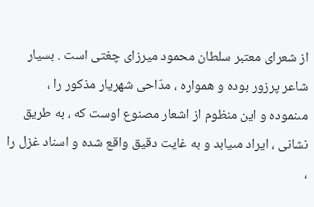از شعراى معتبر سلطان محمود ميرزاى چغتى است . بسيار شاعر پرزور بوده و همواره ، مدّاحى شهريار مذكور را ، مىنموده و اين منظوم از اشعار مصنوع اوست كه ، به طريق نشانى ، ايراد مىيابد و به غايت دقيق واقع شده و اسناد غزل را ،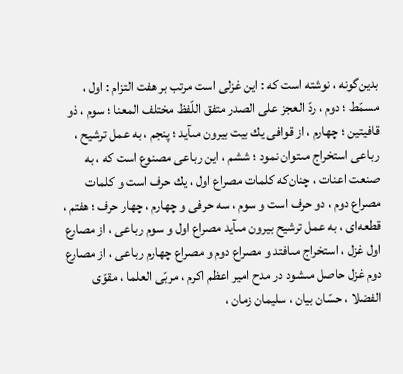بدين‌گونه ، نوشته است كه : اين غزلى است مرتب بر هفت التزام : اول ، مسمّط ؛ دوم ، ردّ العجز على الصدر متفق اللّفظ مختلف المعنا ؛ سوم ، ذو قافيتين ؛ چهارم ، از قوافى يك بيت بيرون مىآيد ؛ پنجم ، به عمل ترشيح ، رباعى استخراج مىتوان نمود ؛ ششم ، اين رباعى مصنوع است كه ، به صنعت اعنات ، چنان‌كه كلمات مصراع اول ، يك حرف است و كلمات مصراع دوم ، دو حرف است و سوم ، سه حرفى و چهارم ، چهار حرف ؛ هفتم ، قطعه‌اى ، به عمل ترشيح بيرون مىآيد مصراع اول و سوم رباعى ، از مصارع اول غزل ، استخراج مىافتد و مصراع دوم و مصراع چهارم رباعى ، از مصارع دوم غزل حاصل مىشود در مدح امير اعظم اكرم ، مربّى العلما ، مقوّى الفضلا ، حسّان بيان ، سليمان زمان ،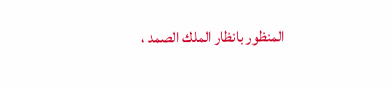المنظور بانظار الملك الصمد ،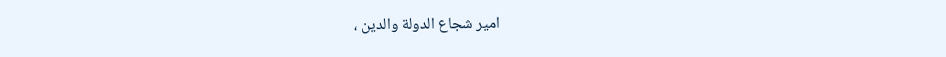امير شجاع الدولة والدين ،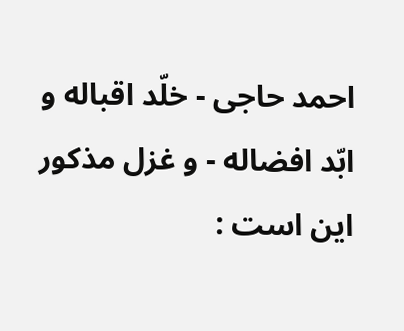احمد حاجى - خلّد اقباله و ابّد افضاله - و غزل مذكور اين است :